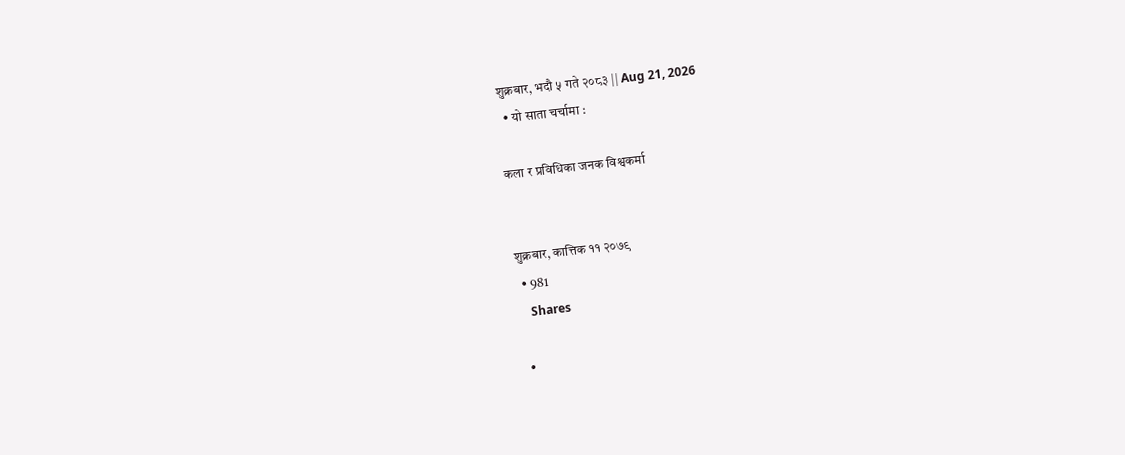शुक्रबार, भदौ ५ गते २०८३ || Aug 21, 2026
  • यो साता चर्चामा :

कला र प्रविधिका जनक विश्वकर्मा


शुक्रबार, कात्तिक ११ २०७९
  • 981
    Shares

  •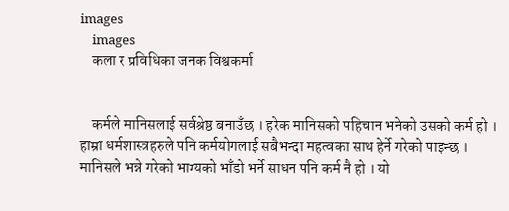images
    images
    कला र प्रविधिका जनक विश्वकर्मा


    कर्मले मानिसलाई सर्वश्रेष्ठ बनाउँछ । हरेक मानिसको पहिचान भनेको उसको कर्म हो । हाम्रा धर्मशास्त्रहरुले पनि कर्मयोगलाई सबैभन्दा महत्वका साथ हेर्ने गरेको पाइन्छ । मानिसले भन्ने गरेको भाग्यको भाँडो भर्ने साधन पनि कर्म नै हो । यो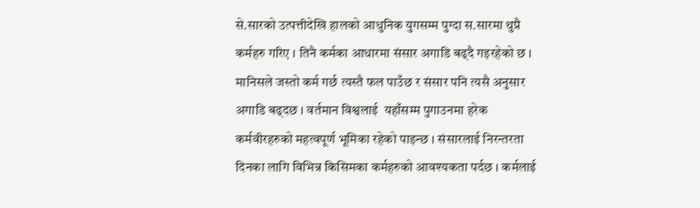से.सारको उत्पत्तीदेखि हालको आधुनिक युगसम्म पुग्दा स.सारमा थुप्रै कर्महरु गरिए । तिनै कर्मका आधारमा संसार अगाडि बढ्दै गइरहेको छ । मानिसले जस्तो कर्म गर्छ त्यस्तै फल पाउँछ र संसार पनि त्यसै अनुसार अगाडि बढ्दछ । वर्तमान विश्वलाई  यहाँसम्म पुगाउनमा हरेक कर्मवीरहरुको महत्वपूर्ण भूमिका रहेको पाइन्छ । संसारलाई निरन्तरता दिनका लागि विभिन्न किसिमका कर्महरुको आवश्यकता पर्दछ । कर्मलाई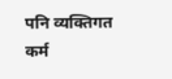पनि व्यक्तिगत कर्म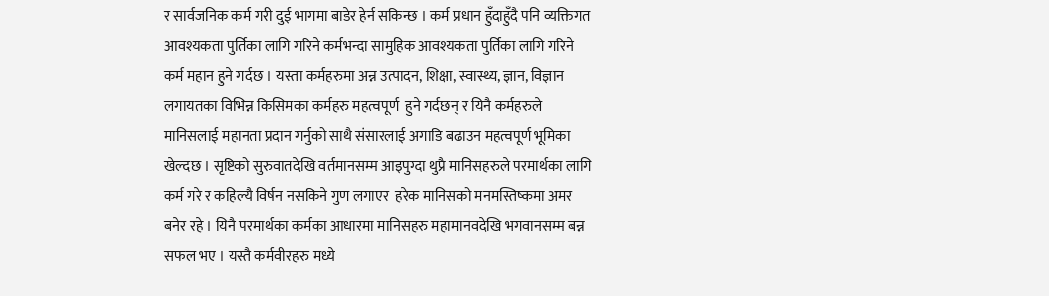र सार्वजनिक कर्म गरी दुई भागमा बाडेर हेर्न सकिन्छ । कर्म प्रधान हुँदाहुँदै पनि व्यक्तिगत आवश्यकता पुर्तिका लागि गरिने कर्मभन्दा सामुहिक आवश्यकता पुर्तिका लागि गरिने कर्म महान हुने गर्दछ । यस्ता कर्महरुमा अन्न उत्पादन, शिक्षा, स्वास्थ्य, ज्ञान, विज्ञान लगायतका विभिन्न किसिमका कर्महरु महत्वपूर्ण  हुने गर्दछन् र यिनै कर्महरुले मानिसलाई महानता प्रदान गर्नुको साथै संसारलाई अगाडि बढाउन महत्वपूर्ण भूमिका खेल्दछ । सृष्टिको सुरुवातदेखि वर्तमानसम्म आइपुग्दा थुप्रै मानिसहरुले परमार्थका लागि कर्म गरे र कहिल्यै विर्षन नसकिने गुण लगाएर  हरेक मानिसको मनमस्तिष्कमा अमर बनेर रहे । यिनै परमार्थका कर्मका आधारमा मानिसहरु महामानवदेखि भगवानसम्म बन्न सफल भए । यस्तै कर्मवीरहरु मध्ये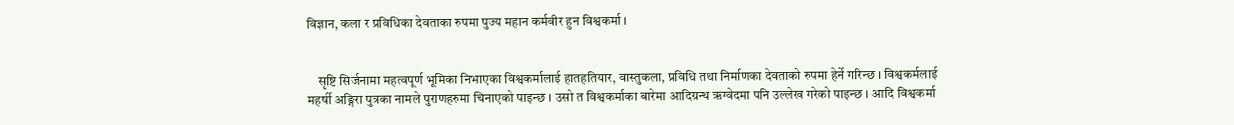विज्ञान, कला र प्रविधिका देवताका रुपमा पुज्य महान कर्मवीर हुन विश्वकर्मा ।


    सृष्टि सिर्जनामा महत्वपूर्ण भूमिका निभाएका विश्वकर्मालाई हातहतियार, वास्तुकला, प्रविधि तथा निर्माणका देवताको रुपमा हेर्ने गरिन्छ । विश्वकर्मलाई महर्षी अङ्गिरा पुत्रका नामले पुराणहरुमा चिनाएको पाइन्छ । उसो त विश्वकर्माका बारेमा आदिग्रन्थ ऋग्वेदमा पनि उल्लेख गरेको पाइन्छ । आदि विश्वकर्मा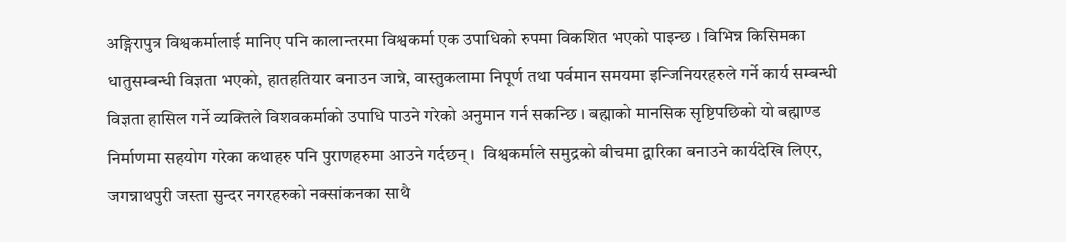अङ्गिरापुत्र विश्वकर्मालाई मानिए पनि कालान्तरमा विश्वकर्मा एक उपाधिको रुपमा विकशित भएको पाइन्छ । विभिन्न किसिमका धातुसम्बन्धी विज्ञता भएको, हातहतियार बनाउन जान्ने, वास्तुकलामा निपूर्ण तथा पर्वमान समयमा इन्जिनियरहरुले गर्ने कार्य सम्बन्धी विज्ञता हासिल गर्ने व्यक्तिले विशवकर्माको उपाधि पाउने गरेको अनुमान गर्न सकन्छि । बह्माको मानसिक सृष्टिपछिको यो बह्माण्ड निर्माणमा सहयोग गरेका कथाहरु पनि पुराणहरुमा आउने गर्दछन् ।  विश्वकर्माले समुद्रको बीचमा द्वारिका बनाउने कार्यदेखि लिएर, जगन्नाथपुरी जस्ता सुन्दर नगरहरुको नक्सांकनका साथै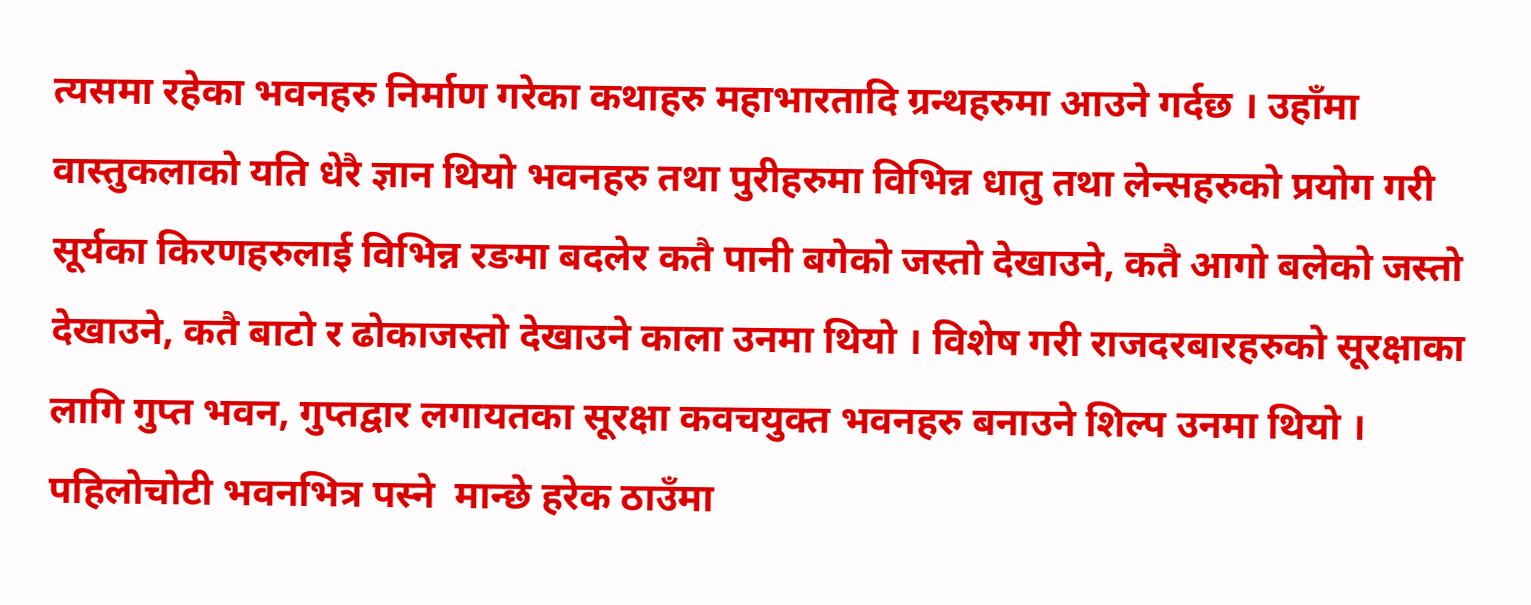त्यसमा रहेका भवनहरु निर्माण गरेका कथाहरु महाभारतादि ग्रन्थहरुमा आउने गर्दछ । उहाँमा वास्तुकलाको यति धेरै ज्ञान थियो भवनहरु तथा पुरीहरुमा विभिन्न धातु तथा लेन्सहरुको प्रयोग गरी सूर्यका किरणहरुलाई विभिन्न रङमा बदलेर कतै पानी बगेको जस्तो देखाउने, कतै आगो बलेको जस्तो देखाउने, कतै बाटो र ढोकाजस्तो देखाउने काला उनमा थियो । विशेष गरी राजदरबारहरुको सूरक्षाका लागि गुप्त भवन, गुप्तद्वार लगायतका सूरक्षा कवचयुक्त भवनहरु बनाउने शिल्प उनमा थियो । पहिलोचोटी भवनभित्र पस्ने  मान्छे हरेक ठाउँमा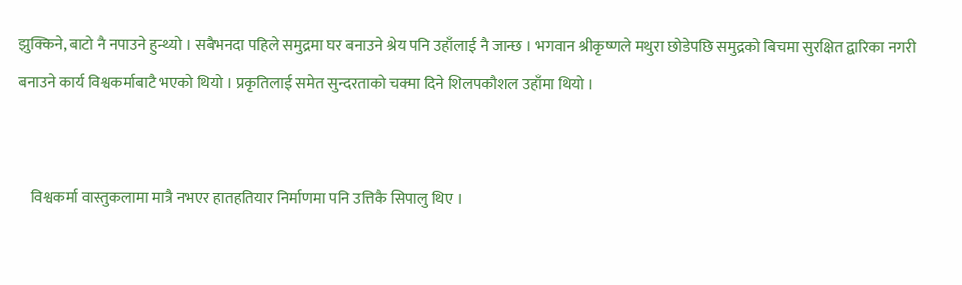झुक्किने, बाटो नै नपाउने हुन्थ्यो । सबैभनदा पहिले समुद्रमा घर बनाउने श्रेय पनि उहाँलाई नै जान्छ । भगवान श्रीकृष्णले मथुरा छोडेपछि समुद्रको बिचमा सुरक्षित द्वारिका नगरी बनाउने कार्य विश्वकर्माबाटै भएको थियो । प्रकृतिलाई समेत सुन्दरताको चक्मा दिने शिलपकौशल उहाँमा थियो ।


    विश्वकर्मा वास्तुकलामा मात्रै नभएर हातहतियार निर्माणमा पनि उत्तिकै सिपालु थिए ।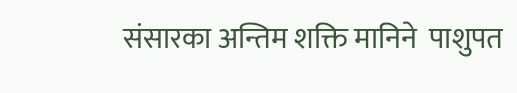संसारका अन्तिम शक्ति मानिने  पाशुपत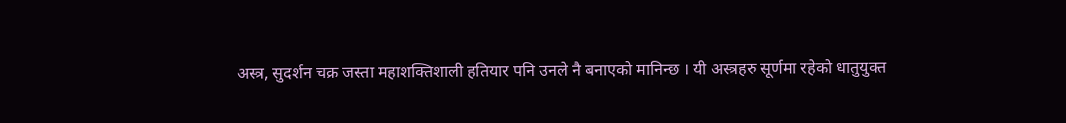अस्त्र, सुदर्शन चक्र जस्ता महाशक्तिशाली हतियार पनि उनले नै बनाएको मानिन्छ । यी अस्त्रहरु सूर्णमा रहेको धातुयुक्त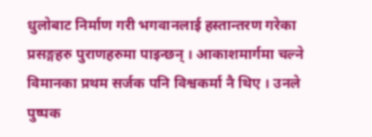धुलोबाट निर्माण गरी भगवानलाई हस्तान्तरण गरेका प्रसङ्गहरु पुराणहरुमा पाइन्छन् । आकाशमार्गमा चल्ने विमानका प्रथम सर्जक पनि विश्वकर्मा नै थिए । उनले पुष्पक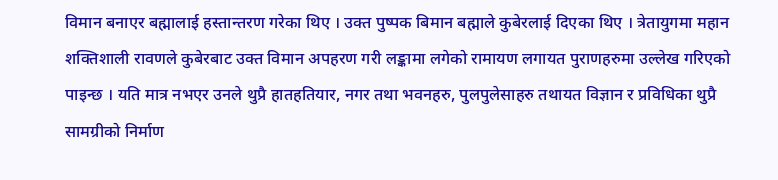विमान बनाएर बह्मालाई हस्तान्तरण गरेका थिए । उक्त पुष्पक बिमान बह्माले कुबेरलाई दिएका थिए । त्रेतायुगमा महान शक्तिशाली रावणले कुबेरबाट उक्त विमान अपहरण गरी लङ्कामा लगेको रामायण लगायत पुराणहरुमा उल्लेख गरिएको पाइन्छ । यति मात्र नभएर उनले थुप्रै हातहतियार, नगर तथा भवनहरु, पुलपुलेसाहरु तथायत विज्ञान र प्रविधिका थुप्रै सामग्रीको निर्माण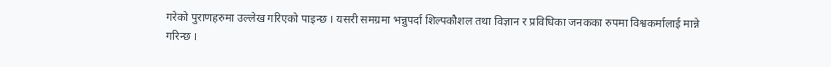गरेको पुराणहरुमा उल्लेख गरिएको पाइन्छ । यसरी समग्रमा भन्नुपर्दा शिल्पकौशल तथा विज्ञान र प्रविधिका जनकका रुपमा विश्वकर्मालाई मान्ने गरिन्छ ।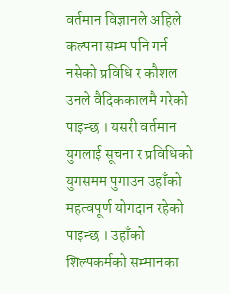वर्तमान विज्ञानले अहिले कल्पना सम्म पनि गर्न नसेको प्रविधि र कौशल उनले वैदिककालमै गरेको पाइन्छ । यसरी वर्तमान युगलाई सूचना र प्रविधिको युगसमम पुगाउन उहाँको महत्वपूर्ण योगदान रहेको पाइन्छ । उहाँको शिल्पकर्मको सम्मानका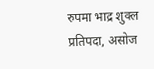रुपमा भाद्र शुक्ल प्रतिपदा, असोज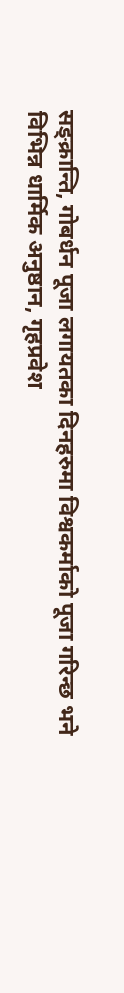सङ्क्रान्ति, गोबर्धन पूजा लगायतका दिनहरुमा विश्वकर्माको पूजा गरिन्छ भने विभिन्न धार्मिक अनुष्ठान, गृहप्रवेश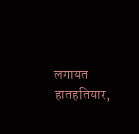लगायत हातहतियार,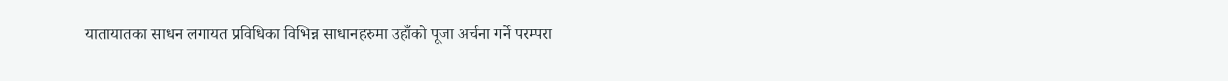यातायातका साधन लगायत प्रविधिका विभिन्न साधानहरुमा उहाँको पूजा अर्चना गर्ने परम्परा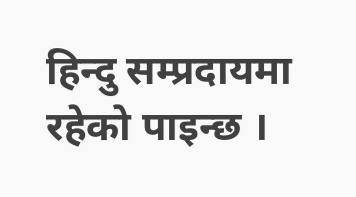हिन्दु सम्प्रदायमा रहेको पाइन्छ ।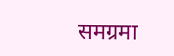समग्रमा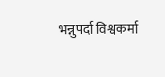भन्नुपर्दा विश्वकर्मा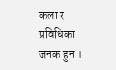कला र प्रविधिका जनक हुन ।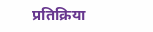प्रतिक्रिया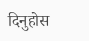दिनुहोस